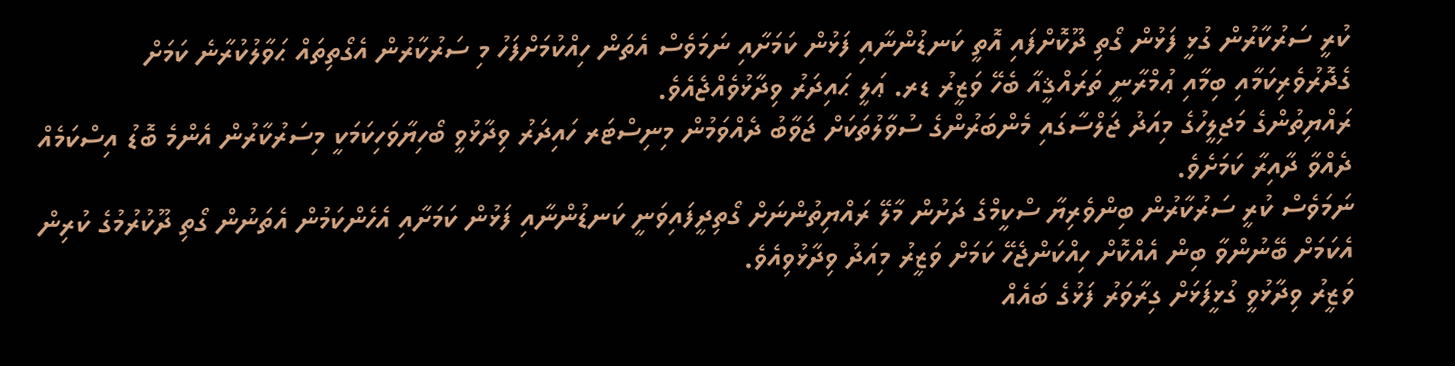ކުރީ ސަރުކާރުން ގުޅީ ފަޅުން ގޯތި ދޫކޮށްފައި އޮތީ ކަނޑުންނާއި ފަޅުން ކަމަށާއި ނަމަވެސް އެތަން ހިއްކުމަށްފަހު މި ސަރުކާރުން އެގޯތިތައް ޙަވާލުކުރާނެ ކަމަށް ގެދޮރުވެރިކަމާއި ބިމާއި ޢުމްރާނީ ތަރައްޤީއާ ބެހޭ ވަޒީރު ޑރ. ޢަލީ ޙައިދަރު ވިދާޅުވެއްޖެއެވެ.
ރައްޔިތުންގެ މަޖިލީހުގެ މިއަދު ޖަލްސާގައި މެންބަރުންގެ ސުވާލުތަކަށް ޖަވާބު ދެއްވަމުން މިނިސްޓަރ ހައިދަރު ވިދާޅުވީ ބޯހިޔާވަހިކަމަކީ މިސަރުކާރުން އެންމެ ބޮޑު އިސްކަމެއް ދެއްވާ ދާއިރާ ކަމަށެވެ.
ނަމަވެސް ކުރީ ސަރުކާރުން ބިންވެރިޔާ ސްކީމްގެ ދަށުން މާލޭ ރައްޔިތުންނަށް ގޯތިދީފައިވަނީ ކަނޑުންނާއި ފަޅުން ކަމަށާއި އެހެންކަމުން އެތަނުން ގޯތި ދޫކުރުމުގެ ކުރިން އެކަމަށް ބޭނުންވާ ބިން އެއްކޮށް ހިއްކަންޖެހޭ ކަމަށް ވަޒީރު މިއަދު ވިދާޅުވިއެވެ.
ވަޒީރު ވިދާޅުވީ ގުޅީފަޅަށް ގިރާވަރު ފަޅުގެ ބައެއް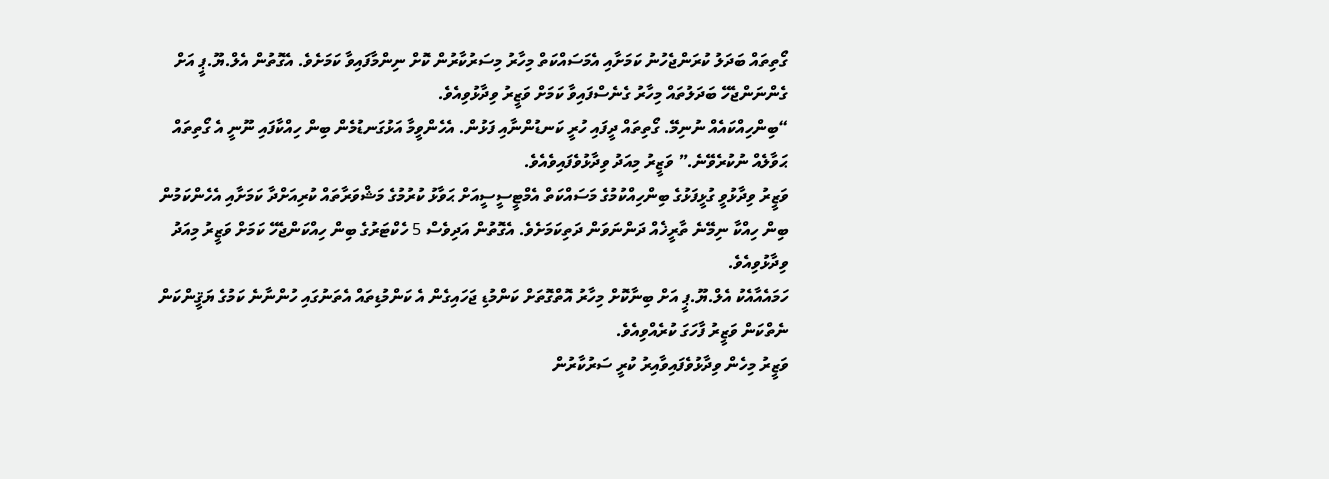ގޯތިތައް ބަދަލު ކުރަންޖެހުނު ކަމަށާއި އެމަސައްކަތް މިހާރު މިސަރުކާރުން ކޮށް ނިންމާފައިވާ ކަމަށެވެ. އެގޮތުން އެލް.ޔޫ.ޕީ އަށް ގެންނަންޖެހޭ ބަދަލުތައް މިހާރު ގެނެސްފައިވާ ކަމަށް ވަޒީރު ވިދާޅުވިއެވެ.
“ބިންހިއްކައެއް ނުނިމޭ. ގޯތިތައް ދީފައި ހުރީ ކަނޑުންނާއި ފަޅުން. އެހެންވީމާ އަޅުގަނޑުމެން ބިން ހިއްކާފައި ނޫނީ އެ ގޯތިތައް ޙަވާލެއް ނުކުރެވޭނެ.” ވަޒީރު މިއަދު ވިދާޅުވެފައިވެއެވެ.
ވަޒީރު ވިދާޅުވީ ގުޅީފަޅުގެ ބިންހިއްކުމުގެ މަސައްކަތް އެމްޓީސީސީއަށް ޙަވާޅު ކުރުމުގެ މަޝްވަރާތައް ކުރިއަށްދާ ކަމަށާއި އެހެންކަމުން ބިން ހިއްކާ ނިމޭނެ ތާރީޚެއް ދަންނަވަން ދަތިކަމަށެވެ. އެގޮތުން އަދިވެސް 5 ހެކްޓަރުގެ ބިން ހިއްކަންޖެހޭ ކަމަށް ވަޒީރު މިއަދު ވިދާޅުވިއެވެ.
ހަމައެއާއެކު އެލް.ޔޫ.ޕީ އަށް ބިނާކޮށް މިހާރު އޮތްގޮތަށް ކަންމުޑި ޖަހައިގެން އެ ކަންމުޑިތައް އެތަނުގައި ހުންނާނެ ކަމުގެ ޔަޤީންކަން ނެތްކަން ވަޒީރު ފާހަގަ ކުރެއްވިއެވެ.
ވަޒީރު މިހެން ވިދާޅުވެފައިވާއިރު ކުރީ ސަރުކާރުން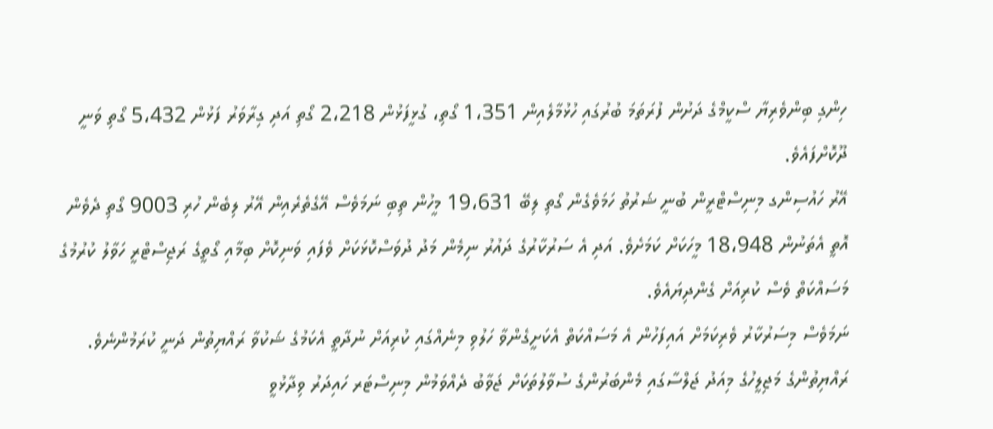ހިންގި ބިންވެރިޔާ ސްކީމްގެ ދަށުން ފުރަތަމަ ބުރުގައި ހުޅުމާލެއިން 1،351 ގޯތި، ގުޅީފަޅުން 2،218 ގޯތި އަދި ގިރާވަރު ފަޅުން 5،432 ގޯތި ވަނީ ދޫކޮށްފައެވެ.
އޭރު ހައުސިންގ މިނިސްޓްރީން ބުނީ ޝަރުތު ހަމަވެގެން ގޯތި ލިބޭ 19،631 މީހުން ތިބި ނަމަވެސް އޭގެތެރެއިން އޭރު ލިބެން ހުރި 9003 ގޯތި ދެވެން އޮތީ އެތަނުން 18،948 މީހަކަށް ކަމަށެވެ. އަދި އެ ސަރުކާރުގެ ދައުރު ނިމެން މަދު ދުވަސްކޮޅަކަށް ވެފައި ވަނިކޮށް ބިމާއި ގޯތީގެ ރަޖިސްޓްރީ ހަވާލު ކުރުމުގެ މަސައްކަތް ވެސް ކުރިއަށް ގެންދިޔައެވެ.
ނަމަވެސް މިސަރުކާރު ވެރިކަމަށް އައިފަހުން އެ މަސައްކަތް އެކަށީގެންވާ ހަލުވި މިނެއްގައި ކުރިއަށް ނުދާތީ އެކަމުގެ ޝަކުވާ ރައްޔިތުން ދަނީ ކުރަމުންނެވެ.
ރައްޔިތުންގެ މަޖިލީހުގެ މިއަދު ޖަލްސާގައި މެންބަރުންގެ ސުވާލުތަކަށް ޖަވާބު ދެއްވަމުން މިނިސްޓަރ ހައިދަރު ވިދާޅުވީ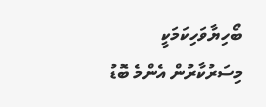ބޯހިޔާވަހިކަމަކީ މިސަރުކާރުން އެންމެ ބޮޑު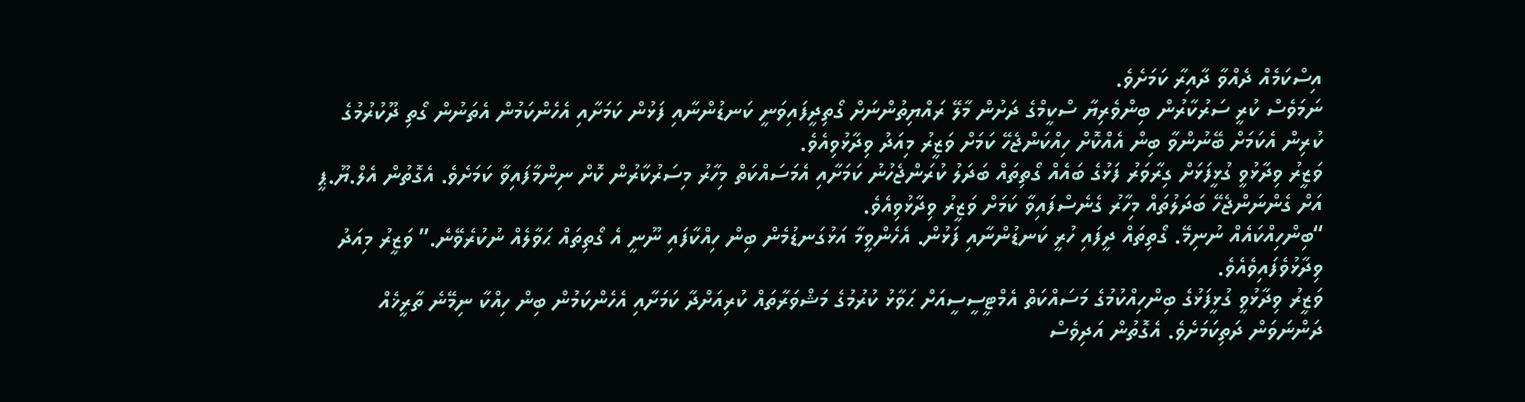އިސްކަމެއް ދެއްވާ ދާއިރާ ކަމަށެވެ.
ނަމަވެސް ކުރީ ސަރުކާރުން ބިންވެރިޔާ ސްކީމްގެ ދަށުން މާލޭ ރައްޔިތުންނަށް ގޯތިދީފައިވަނީ ކަނޑުންނާއި ފަޅުން ކަމަށާއި އެހެންކަމުން އެތަނުން ގޯތި ދޫކުރުމުގެ ކުރިން އެކަމަށް ބޭނުންވާ ބިން އެއްކޮށް ހިއްކަންޖެހޭ ކަމަށް ވަޒީރު މިއަދު ވިދާޅުވިއެވެ.
ވަޒީރު ވިދާޅުވީ ގުޅީފަޅަށް ގިރާވަރު ފަޅުގެ ބައެއް ގޯތިތައް ބަދަލު ކުރަންޖެހުނު ކަމަށާއި އެމަސައްކަތް މިހާރު މިސަރުކާރުން ކޮށް ނިންމާފައިވާ ކަމަށެވެ. އެގޮތުން އެލް.ޔޫ.ޕީ އަށް ގެންނަންޖެހޭ ބަދަލުތައް މިހާރު ގެނެސްފައިވާ ކަމަށް ވަޒީރު ވިދާޅުވިއެވެ.
“ބިންހިއްކައެއް ނުނިމޭ. ގޯތިތައް ދީފައި ހުރީ ކަނޑުންނާއި ފަޅުން. އެހެންވީމާ އަޅުގަނޑުމެން ބިން ހިއްކާފައި ނޫނީ އެ ގޯތިތައް ޙަވާލެއް ނުކުރެވޭނެ.” ވަޒީރު މިއަދު ވިދާޅުވެފައިވެއެވެ.
ވަޒީރު ވިދާޅުވީ ގުޅީފަޅުގެ ބިންހިއްކުމުގެ މަސައްކަތް އެމްޓީސީސީއަށް ޙަވާޅު ކުރުމުގެ މަޝްވަރާތައް ކުރިއަށްދާ ކަމަށާއި އެހެންކަމުން ބިން ހިއްކާ ނިމޭނެ ތާރީޚެއް ދަންނަވަން ދަތިކަމަށެވެ. އެގޮތުން އަދިވެސް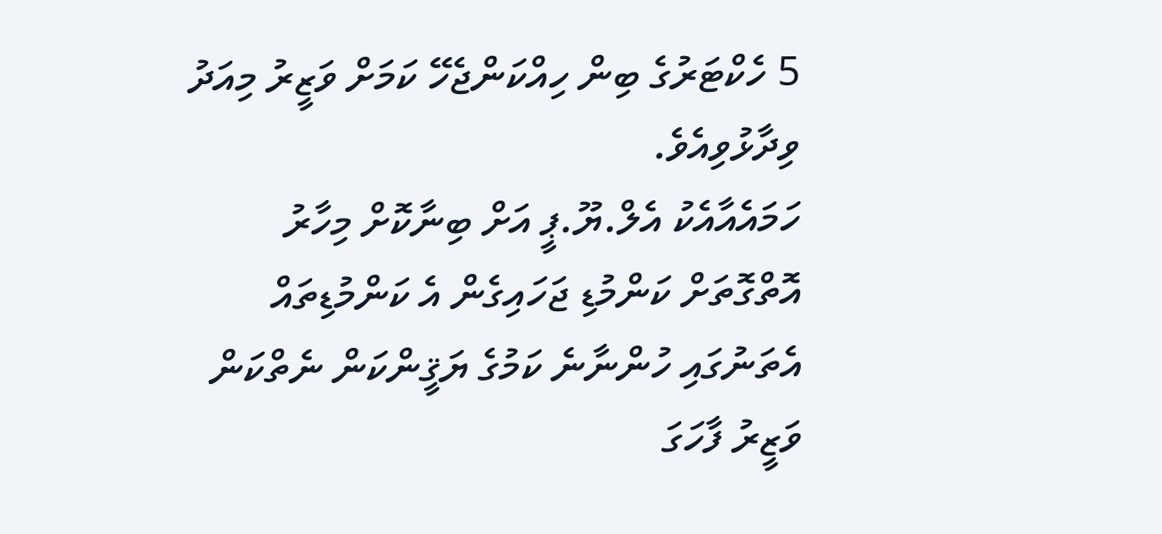5 ހެކްޓަރުގެ ބިން ހިއްކަންޖެހޭ ކަމަށް ވަޒީރު މިއަދު ވިދާޅުވިއެވެ.
ހަމައެއާއެކު އެލް.ޔޫ.ޕީ އަށް ބިނާކޮށް މިހާރު އޮތްގޮތަށް ކަންމުޑި ޖަހައިގެން އެ ކަންމުޑިތައް އެތަނުގައި ހުންނާނެ ކަމުގެ ޔަޤީންކަން ނެތްކަން ވަޒީރު ފާހަގަ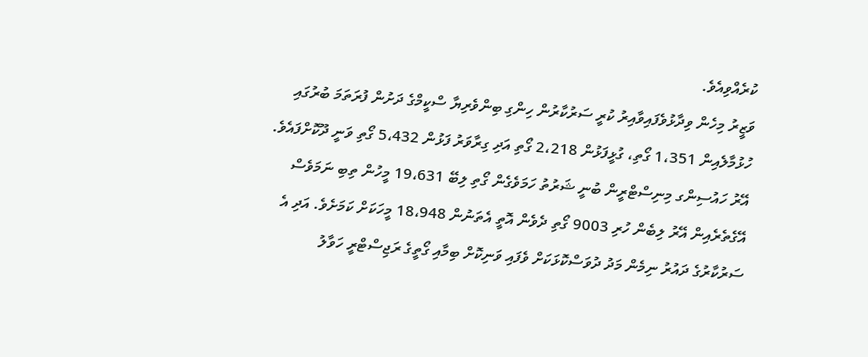ކުރެއްވިއެވެ.
ވަޒީރު މިހެން ވިދާޅުވެފައިވާއިރު ކުރީ ސަރުކާރުން ހިންގި ބިންވެރިޔާ ސްކީމްގެ ދަށުން ފުރަތަމަ ބުރުގައި ހުޅުމާލެއިން 1،351 ގޯތި، ގުޅީފަޅުން 2،218 ގޯތި އަދި ގިރާވަރު ފަޅުން 5،432 ގޯތި ވަނީ ދޫކޮށްފައެވެ.
އޭރު ހައުސިންގ މިނިސްޓްރީން ބުނީ ޝަރުތު ހަމަވެގެން ގޯތި ލިބޭ 19،631 މީހުން ތިބި ނަމަވެސް އޭގެތެރެއިން އޭރު ލިބެން ހުރި 9003 ގޯތި ދެވެން އޮތީ އެތަނުން 18،948 މީހަކަށް ކަމަށެވެ. އަދި އެ ސަރުކާރުގެ ދައުރު ނިމެން މަދު ދުވަސްކޮޅަކަށް ވެފައި ވަނިކޮށް ބިމާއި ގޯތީގެ ރަޖިސްޓްރީ ހަވާލު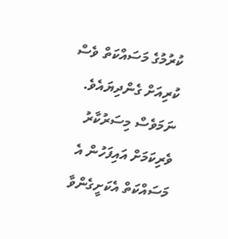ކުރުމުގެ މަސައްކަތް ވެސް ކުރިއަށް ގެންދިޔައެވެ.
ނަމަވެސް މިސަރުކާރު ވެރިކަމަށް އައިފަހުން އެ މަސައްކަތް އެކަށީގެންވާ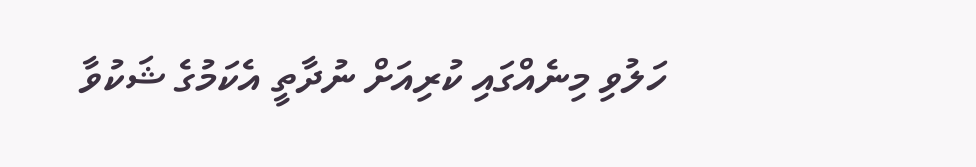ހަލުވި މިނެއްގައި ކުރިއަށް ނުދާތީ އެކަމުގެ ޝަކުވާ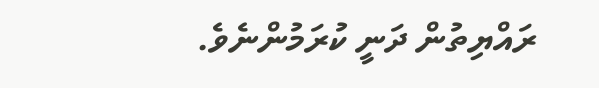ރައްޔިތުން ދަނީ ކުރަމުންނެވެ.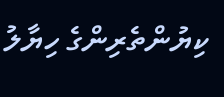ކިޔުންތެރިންގެ ހިޔާލު